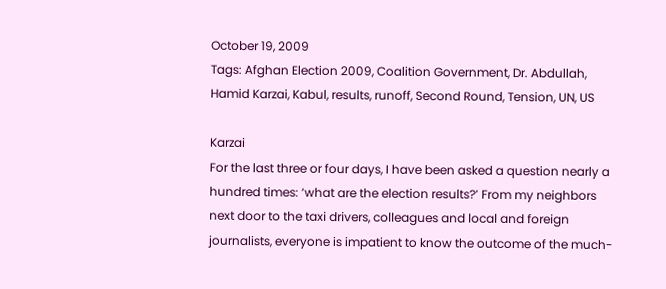October 19, 2009
Tags: Afghan Election 2009, Coalition Government, Dr. Abdullah, Hamid Karzai, Kabul, results, runoff, Second Round, Tension, UN, US

Karzai
For the last three or four days, I have been asked a question nearly a hundred times: ‘what are the election results?’ From my neighbors next door to the taxi drivers, colleagues and local and foreign journalists, everyone is impatient to know the outcome of the much-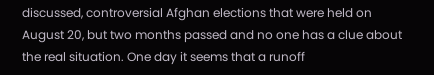discussed, controversial Afghan elections that were held on August 20, but two months passed and no one has a clue about the real situation. One day it seems that a runoff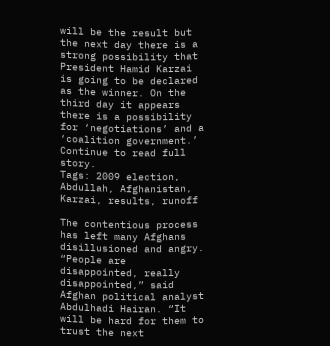will be the result but the next day there is a strong possibility that President Hamid Karzai is going to be declared as the winner. On the third day it appears there is a possibility for ‘negotiations’ and a ‘coalition government.’
Continue to read full story.
Tags: 2009 election, Abdullah, Afghanistan, Karzai, results, runoff

The contentious process has left many Afghans disillusioned and angry.
“People are disappointed, really disappointed,” said Afghan political analyst Abdulhadi Hairan. “It will be hard for them to trust the next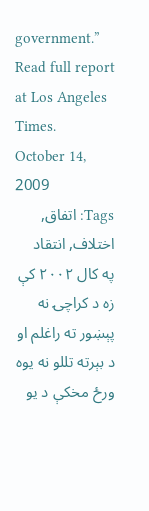government.”
Read full report at Los Angeles Times.
October 14, 2009
Tags: اتفاق, اختلاف, انتقاد
په کال ٢٠٠٢ کې زه د کراچۍ نه پېښور ته راغلم او د بېرته تللو نه يوه ورځ مخکې د يو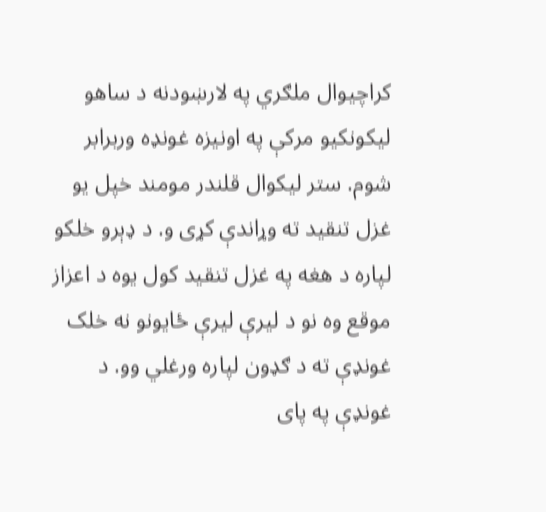کراچيوال ملګري په لارښودنه د ساهو ليکونکيو مرکې په اونيزه غونډه وربرابر شوم. ستر ليکوال قلندر مومند خپل يو غزل تنقيد ته وړاندې کړى و. د ډېرو خلکو لپاره د هغه په غزل تنقيد کول يوه د اعزاز موقع وه نو د ليرې ليرې ځايونو نه خلک غونډې ته د ګډون لپاره ورغلي وو. د غونډې په پاى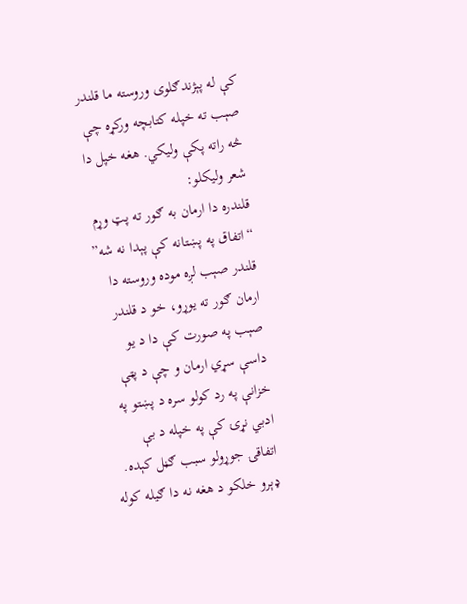کې له پېژندګلوى وروسته ما قلندر صېب ته خپله کتابچه ورکړه چې څه راته پکې وليکي. هغه خپل دا شعر وليکلو:
قلندره دا ارمان به ګور ته پټ وړم
“اتفاق په پښتانه کې پېدا نه شه”
قلندر صېب لږه موده وروسته دا ارمان ګور ته يوړو، خو د قلندر صېب په صورت کې دا د يو داسې سړي ارمان و چې د پټې خزانې په رد کولو سره د پښتو په ادبي نړۍ کې په خپله د بې اتفاقۍ جوړولو سبب ګڼل کېده. ډېرو خلکو د هغه نه دا ګيله کوله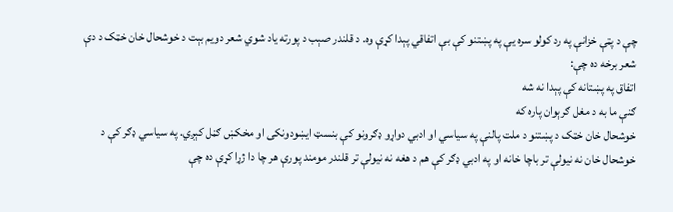چې د پټې خزانې په رد کولو سره يې په پښتنو کې بې اتفاقي پېدا کړې وه. د قلندر صېب د پورته ياد شوي شعر دويم بېت د خوشحال خان خټک د دې شعر برخه ده چې:
اتفاق په پښتانه کې پېدا نه شه
ګنې ما به د مغل ګرېوان پاره که
خوشحال خان خټک د پښتنو د ملت پالنې په سياسي او ادبي دواړو ډګرونو کې بنسټ ايښودونکى او مخکښ ګڼل کېږي. په سياسي ډګر کې د خوشحال خان نه نيولې تر باچا خانه او په ادبي ډګر کې هم د هغه نه نيولې تر قلندر مومند پورې هر چا دا ژړا کړې ده چې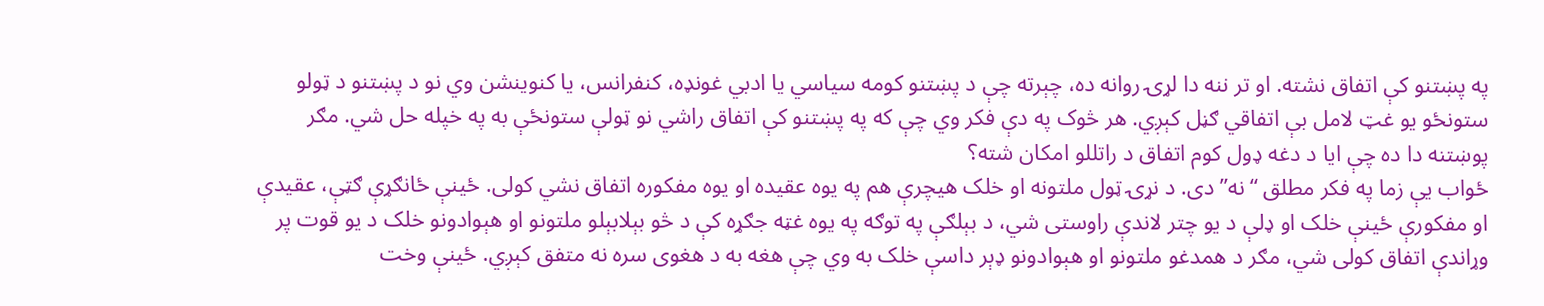په پښتنو کې اتفاق نشته. او تر ننه دا لړۍ روانه ده، چېرته چې د پښتنو کومه سياسي يا ادبي غونډه، کنفرانس، يا کنوينشن وي نو د پښتنو د ټولو ستونځو يو غټ لامل بې اتفاقي ګڼل کېږي. هر څوک په دې فکر وي چې که په پښتنو کې اتفاق راشي نو ټولې ستونځې به په خپله حل شي. مګر پوښتنه دا ده چې ايا د دغه ډول کوم اتفاق د راتللو امکان شته؟
ځواب يې زما په فکر مطلق “نه” دى. د نړۍ ټول ملتونه او خلک هيچرې هم په يوه عقيده او يوه مفکوره اتفاق نشي کولى. ځينې ځانګړې ګټې، عقيدې او مفکورې ځينې خلک او ډلې د يو چتر لاندې راوستى شي، د بېلګې په توګه په يوه غټه جګړه کې د څو بېلابېلو ملتونو او هېوادونو خلک د يو قوت پر وړاندې اتفاق کولى شي، مګر د همدغو ملتونو او هېوادونو ډېر داسې خلک به وي چې هغه به د هغوى سره نه متفق کېږي. ځينې وخت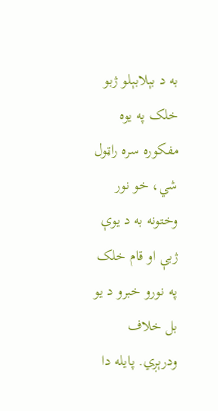به د بېلابېلو ژبو خلک په يوه مفکوره سره راټول شي، خو نور وختونه به د يوې ژبې او قام خلک په نورو خبرو د يو بل خلاف ودرېږي. پايله دا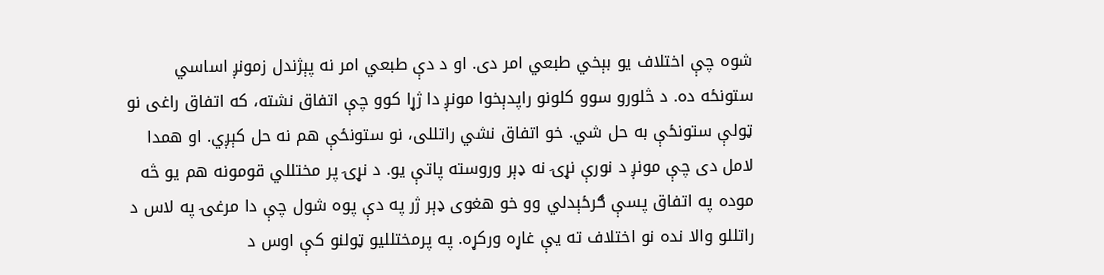شوه چې اختلاف يو بېخي طبعي امر دى. او د دې طبعي امر نه پېژندل زمونږ اساسي ستونځه ده. د څلورو سوو کلونو راپدېخوا مونږ دا ژړا کوو چې اتفاق نشته، که اتفاق راغى نو ټولې ستونځې به حل شي. خو اتفاق نشي راتللى، نو ستونځې هم نه حل کېږي. او همدا لامل دى چې مونږ د نورې نړۍ نه ډېر وروسته پاتې يو. د نړۍ پر مختللي قومونه هم يو څه موده په اتفاق پسې ګرځېدلي وو خو هغوى ډېر ژر په دې پوه شول چې دا مرغۍ په لاس د راتللو والا نده نو اختلاف ته يې غاړه ورکړه. په پرمختلليو ټولنو کې اوس د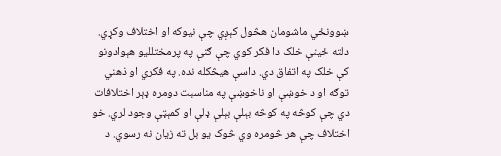ښوونځي ماشومان هڅول کېږي چې نيوکه او اختلاف وکړي.
دلته ځينې خلک دا فکر کوي چې ګنې په پرمختلليو هېوادونو کې خلک په اتفاق دي. داسې هيڅکله نده. په فکري او ذهني توګه او د خوښې او ناخوښې په مناسبت دومره ډېر اختلافات دي چې کوڅه په کوڅه بېلې بېلې ډلې او کمېټې وجود لري. خو اختلاف چې هر څومره وي څوک يو بل ته زيان نه رسوي. د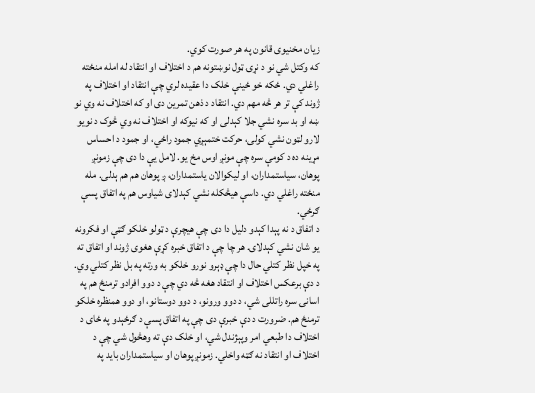زيان مخنيوى قانون په هر صورت کوي.
که وکتل شي نو د نړۍ ټول نوښتونه هم د اختلاف او انتقاد له امله منځته راغلي دي. ځکه خو ځينې خلک دا عقيده لري چې انتقاد او اختلاف په ژوند کې تر هر څه مهم دي. انتقاد د ذهن تمرين دى او که اختلاف نه وي نو ښه او بد سره نشي جلا کېدلى او که نيوکه او اختلاف نه وي څوک د نويو لارو لټون نشي کولى، حرکت ختمېږي جمود راځي، او جمود د احساس مړينه ده د کومې سره چې مونږ اوس مخ يو. لامل يې دا دى چې زمونږ پوهان، سياستمداران، او ليکوالان ياستمداران، ږ پوهان هم هم ېدلى. مله منځته راغلي دي. داسې هيڅکله نشي کېدلاى شياوس هم په اتفاق پسې ګرځي.
د اتفاق د نه پېدا کېدو دليل دا دى چې هيچرې د ټولو خلکو ګټې او فکرونه يو شان نشي کېدلاى. هر چا چې د اتفاق خبره کړې هغوى ژوند او اتفاق ته په خپل نظر کتلي حال دا چې ډېرو نورو خلکو به ورته په بل نظر کتلي وي. د دې برعکس اختلاف او انتقاد هغه څه دي چې د دوو افرادو ترمنځ هم په اسانۍ سره راتللى شي، د دوو ورونو، د دوو دوستانو، او دوو همنظره خلکو ترمنځ هم. ضرورت د دې خبرې دى چې په اتفاق پسې د ګرځېدو په ځاى د اختلاف دا طبعي امر وپېژندل شي، او خلک دې ته وهڅول شي چې د اختلاف او انتقاد نه ګټه واخلي. زمونږ پوهان او سياستمداران بايد په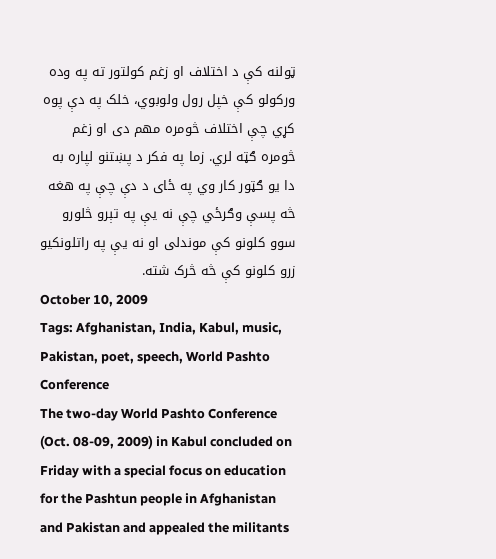ټولنه کې د اختلاف او زغم کولتور ته په وده ورکولو کې خپل رول ولوبوي، خلک په دې پوه کړي چې اختلاف څومره مهم دى او زغم څومره ګټه لري. زما په فکر د پښتنو لپاره به دا يو ګټور کار وي په ځاى د دې چې په هغه څه پسې وګرځي چې نه يې په تېرو څلورو سوو کلونو کې موندلى او نه يې په راتلونکيو زرو کلونو کې څه څرک شته.
October 10, 2009
Tags: Afghanistan, India, Kabul, music, Pakistan, poet, speech, World Pashto Conference
The two-day World Pashto Conference (Oct. 08-09, 2009) in Kabul concluded on Friday with a special focus on education for the Pashtun people in Afghanistan and Pakistan and appealed the militants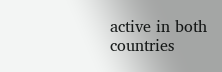active in both countries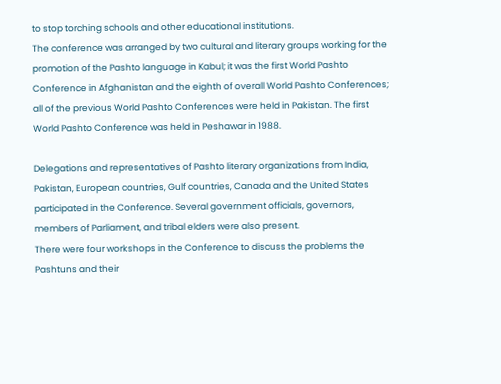to stop torching schools and other educational institutions.
The conference was arranged by two cultural and literary groups working for the promotion of the Pashto language in Kabul; it was the first World Pashto Conference in Afghanistan and the eighth of overall World Pashto Conferences; all of the previous World Pashto Conferences were held in Pakistan. The first World Pashto Conference was held in Peshawar in 1988.

Delegations and representatives of Pashto literary organizations from India, Pakistan, European countries, Gulf countries, Canada and the United States participated in the Conference. Several government officials, governors, members of Parliament, and tribal elders were also present.
There were four workshops in the Conference to discuss the problems the Pashtuns and their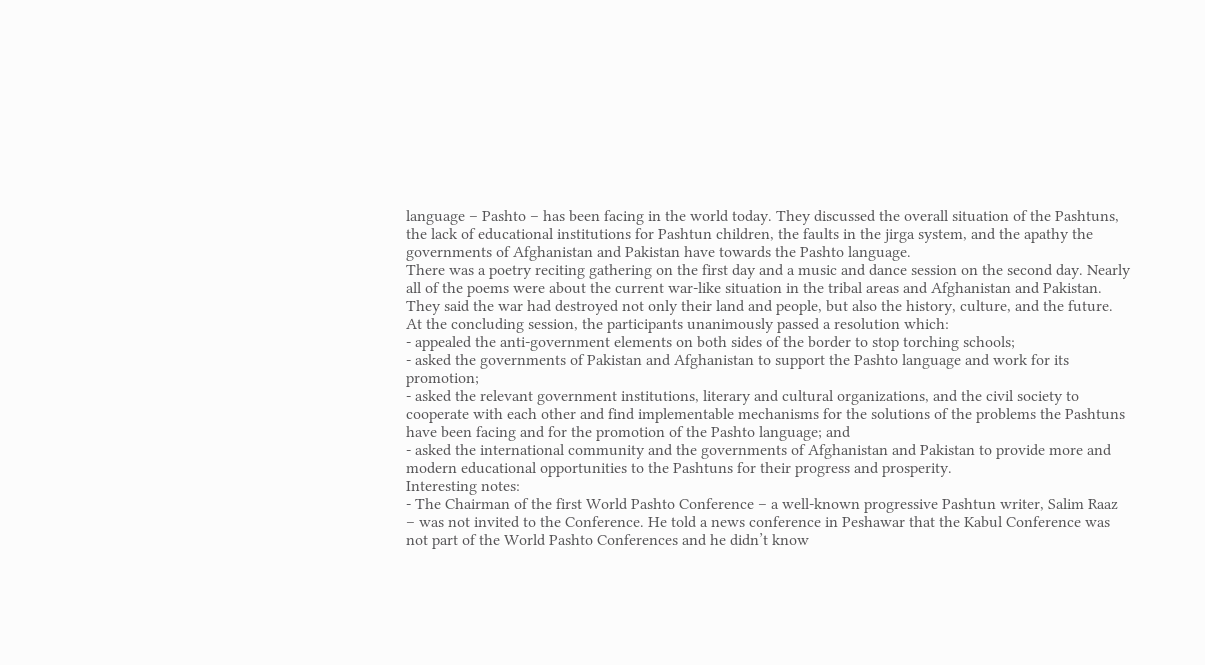language – Pashto – has been facing in the world today. They discussed the overall situation of the Pashtuns, the lack of educational institutions for Pashtun children, the faults in the jirga system, and the apathy the governments of Afghanistan and Pakistan have towards the Pashto language.
There was a poetry reciting gathering on the first day and a music and dance session on the second day. Nearly all of the poems were about the current war-like situation in the tribal areas and Afghanistan and Pakistan. They said the war had destroyed not only their land and people, but also the history, culture, and the future.
At the concluding session, the participants unanimously passed a resolution which:
- appealed the anti-government elements on both sides of the border to stop torching schools;
- asked the governments of Pakistan and Afghanistan to support the Pashto language and work for its promotion;
- asked the relevant government institutions, literary and cultural organizations, and the civil society to cooperate with each other and find implementable mechanisms for the solutions of the problems the Pashtuns have been facing and for the promotion of the Pashto language; and
- asked the international community and the governments of Afghanistan and Pakistan to provide more and modern educational opportunities to the Pashtuns for their progress and prosperity.
Interesting notes:
- The Chairman of the first World Pashto Conference – a well-known progressive Pashtun writer, Salim Raaz – was not invited to the Conference. He told a news conference in Peshawar that the Kabul Conference was not part of the World Pashto Conferences and he didn’t know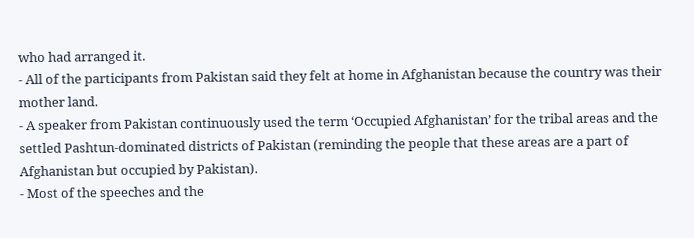who had arranged it.
- All of the participants from Pakistan said they felt at home in Afghanistan because the country was their mother land.
- A speaker from Pakistan continuously used the term ‘Occupied Afghanistan’ for the tribal areas and the settled Pashtun-dominated districts of Pakistan (reminding the people that these areas are a part of Afghanistan but occupied by Pakistan).
- Most of the speeches and the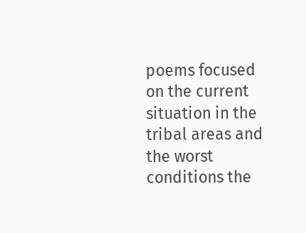poems focused on the current situation in the tribal areas and the worst conditions the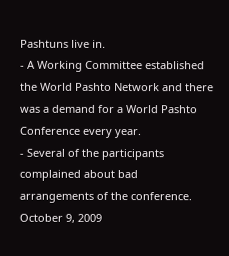Pashtuns live in.
- A Working Committee established the World Pashto Network and there was a demand for a World Pashto Conference every year.
- Several of the participants complained about bad arrangements of the conference.
October 9, 2009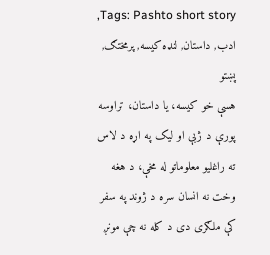Tags: Pashto short story, ادب, داستان, لنډه کيسه, پرمختګ, پښتو
هسې خو کيسه، يا داستان، تراوسه پورې د ژبې او ليک په اړه د لاس ته راغليو معلوماتو له مخې، د هغه وخت نه انسان سره د ژوند په سفر کې ملګرى دى د کله نه چې مونږ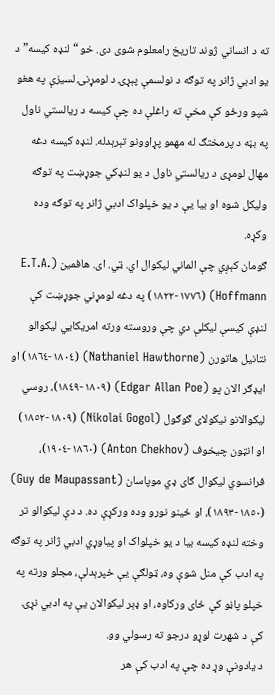ته د انساني ژوند تاريخ رامعلوم شوى دى. خو “لنډه کيسه” د يو ادبي ژانر په توګه د نولسمې پېړۍ د لومړنۍ لسيزې په هغو شپو ورځو کې مخې ته راغلې ده چې کيسه د ريالستي ناول په بڼه د پرمختګ له مهمو پړاوونو تېرېدله. لنډه کيسه دغه مهال لومړى د ريالستي ناول د يو لنډکي جوړښت په توګه وليکل شوه او بيا يې د يو خپلواک ادبي ژانر په توګه وده وکړه.
ګومان کېږي چې الماني ليکوال اي. ټي. اى. هافمين (E.T.A. Hoffmann) (١٧٧٦-١٨٢٢) په دغه لومړني جوړښت کې لنډې کيسې ليکلې دي چې وروسته ورته امريکايي ليکوالو نتانيل هاتورن (Nathaniel Hawthorne) (١٨٠٤-١٨٦٤) او ايډګر الان پو (Edgar Allan Poe) (١٨٠٩-١٨٤٩)، روسي ليکوالانو نيکولاى ګوګول (Nikolai Gogol) (١٨٠٩-١٨٥٢) او انټون چيخوف (Anton Chekhov) (١٨٦٠-١٩٠٤)، فرانسوي ليکوال ګاى ډي موپاسان (Guy de Maupassant) (١٨٥٠-١٨٩٣)، او ځينو نورو وده ورکړې ده. د دې ليکوالو تر وخته لنډه کيسه بيا د يو خپلواک او پياوړي ادبي ژانر په توګه په ادب کې منل شوې وه، ټولګې يې خپرېدلې، مجلو ورته په خپلو پاڼو کې ځاى ورکاوه، او ډېر ليکوالان يې په ادبي نړۍ کې د شهرت لوړو درجو ته رسولي وو.
د يادونې وړ ده چې په ادب کې هر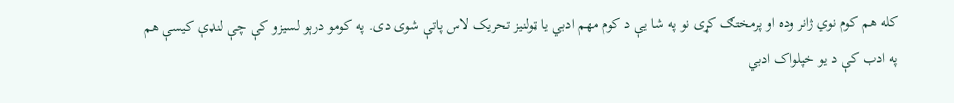کله هم کوم نوي ژانر وده او پرمختګ کړى نو په شا يې د کوم مهم ادبي يا ټولنيز تحريک لاس پاتې شوى دى. په کومو درېو لسيزو کې چې لنډې کيسې هم په ادب کې د يو خپلواک ادبي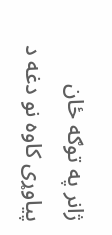ژانر په توګه ځان پياوړى کاوه نو دغه د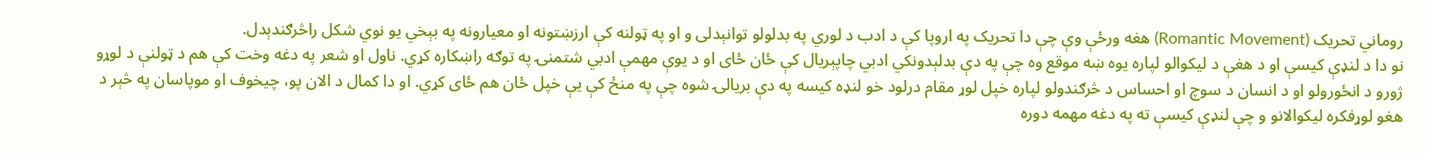روماني تحريک (Romantic Movement) هغه ورځې وې چې دا تحريک په اروپا کې د ادب د لوري په بدلولو توانېدلى و او په ټولنه کې ارزښتونه او معيارونه په بېخي يو نوي شکل راڅرګندېدل.
نو دا د لنډې کيسې او د هغې د ليکوالو لپاره يوه ښه موقع وه چې په دې بدلېدونکي ادبي چاپېريال کې ځان ځاى او د يوې مهمې ادبي شتمنۍ په توګه راښکاره کړي. ناول او شعر په دغه وخت کې هم د ټولنې د لوړو ژورو د انځورولو او د انسان د سوچ او احساس د څرګندولو لپاره خپل لوړ مقام درلود خو لنډه کيسه په دې بريالۍ شوه چې په منځ کې يې خپل ځان هم ځاى کړي. او دا کمال د الان پو، چيخوف او موپاسان په څېر د هغو لوړفکره ليکوالانو و چې لنډې کيسې ته په دغه مهمه دوره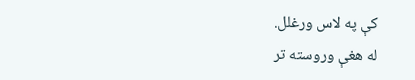کې په لاس ورغلل.
له هغې وروسته تر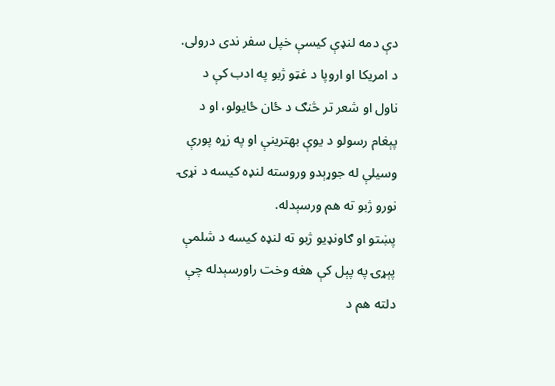دې دمه لنډې کيسې خپل سفر ندى درولى. د امريکا او اروپا د غټو ژبو په ادب کې د ناول او شعر تر څنګ د ځان ځايولو، او د پېغام رسولو د يوې بهترينې او په زړه پورې وسيلې له جوړېدو وروسته لنډه کيسه د نړۍ نورو ژبو ته هم ورسېدله.
پښتو او ګاونډيو ژبو ته لنډه کيسه د شلمې پېړۍ په پېل کې هغه وخت راورسېدله چې دلته هم د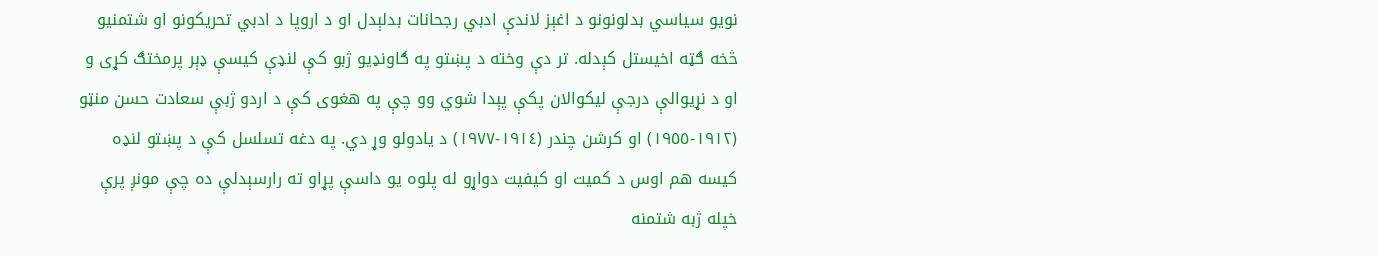نويو سياسي بدلونونو د اغېز لاندې ادبي رجحانات بدلېدل او د اروپا د ادبي تحريکونو او شتمنيو څخه ګټه اخيستل کېدله. تر دې وخته د پښتو په ګاونډيو ژبو کې لنډې کيسې ډېر پرمختګ کړى و او د نړيوالې درجې ليکوالان پکې پېدا شوي وو چې په هغوى کې د اردو ژبې سعادت حسن منټو (١٩١٢-١٩٥٥) او کرشن چندر (١٩١٤-١٩٧٧) د يادولو وړ دي. په دغه تسلسل کې د پښتو لنډه کيسه هم اوس د کميت او کيفيت دواړو له پلوه يو داسې پړاو ته رارسېدلې ده چې مونږ پرې خپله ژبه شتمنه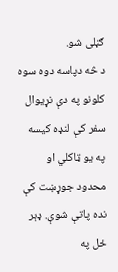ګڼلى شو.
د څه دپاسه دوه سوه کلونو په دې نړيوال سفر کې لنډه کيسه په يو ټاکلي او محدود جوړښت کې نده پاتې شوې. ډېر ځل په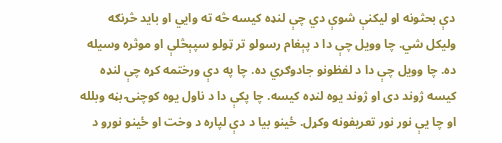دې بحثونه او ليکنې شوې دي چې لنډه کيسه څه ته وايي او بايد څرنګه وليکل شي. چا وويل چې دا د پېغام رسولو تر ټولو سپېڅلې او موثره وسيله ده. چا وويل چې دا د لفظونو جادوګري ده. چا په دې ورختمه کړه چې لنډه کيسه ژوند دى او ژوند يوه لنډه کيسه. چا پکې دا د ناول يوه کوچنۍ بڼه وبلله او چا يې نور نور تعريفونه وکړل. ځينو بيا د دې لپاره د وخت او ځينو نورو د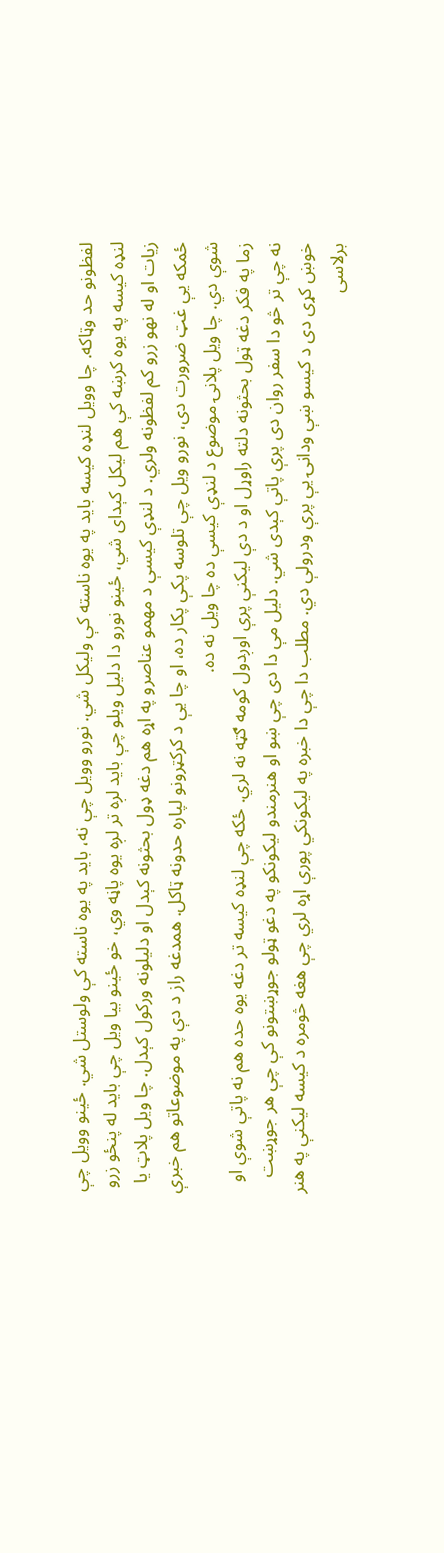لفظونو حد وټاکه. چا وويل لنډه کيسه بايد په يوه ناسته کې وليکل شي. نورو وويل چې نه، بايد په يوه ناسته کې ولوستل شي. ځينو وويل چې لنډه کيسه په يوه کرښه کې هم ليکل کېداى شي، ځينو نورو دا دليل ويلو چې بايد لږه تر لږه يوه پاڼه وي، خو ځينو بيا ويل چې بايد له پنځو زرو زيات او له نهو زرو کم لفظونه ولري. د لنډې کيسې د مهمو عناصرو په اړه هم دغه ډول بحثونه کېدل او دليلونه ورکول کېدل. چا ويل پلاټ يا ځمکه يې غټ ضرورت دى، نورو ويل چې تلوسه پکې پکار ده، او چا يې د کرکټرونو لپاره حدونه ټاکل. همدغه راز د دې په موضوعاتو هم خبرې شوې دي. چا ويل پلانۍ موضوع د لنډې کيسې ده چا ويل نه ده.
زما په فکر دغه ټول بحثونه دلته راوړل او د دې ليکنې پرې اوږدول کومه ګټه نه لري. ځکه چې لنډه کيسه تر دغه يوه حده هم نه پاتې شوې او نه چې تر څو دا سفر روان دى پرې پاتې کېدى شي. دليل مې دا دى چې ښو او هنرمندو ليکونکو په دغو ټولو جوړښتونو کې چې هر جوړښت خوښ کړى دى د کيسو ښې ودانۍ يې پرې ودرولې دي. مطلب دا چې دا خبره په ليکونکي پورې اړه لري چې هغه څومره د کيسه ليکنې په هنر برلاسى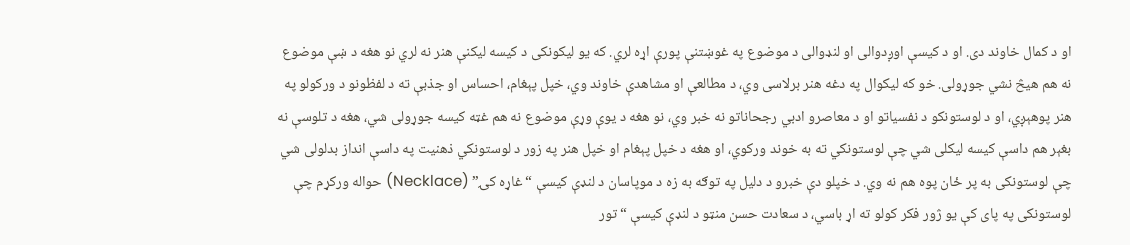او د کمال خاوند دى. او د کيسې اوږدوالى او لنډوالى د موضوع په غوښتنې پورې اړه لري. که يو ليکونکى د کيسه ليکنې هنر نه لري نو هغه د ښې موضوع نه هم هيڅ نشي جوړولى. خو که ليکوال په دغه هنر برلاسى وي، د مطالعې او مشاهدې خاوند وي، خپل پېغام، احساس او جذبې ته د لفظونو د ورکولو په هنر پوهېږي، او د لوستونکو د نفسياتو او د معاصرو ادبي رجحاناتو نه خبر وي، نو هغه د يوې وړې موضوع نه هم غټه کيسه جوړولى شي، هغه د تلوسې نه بغېر هم داسې کيسه ليکلى شي چې لوستونکي ته به خوند ورکوي، او هغه د خپل پېغام او خپل هنر په زور د لوستونکي ذهنيت په داسې انداز بدلولى شي چې لوستونکى به پر ځان پوه هم نه وي. د خپلو دې خبرو د دليل په توګه به زه د موپاسان د لنډې کيسې “غاړه کۍ” (Necklace) حواله ورکړم چې لوستونکى په پاى کې يو ژور فکر کولو ته اړ باسي، د سعادت حسن منټو د لنډې کيسې “تور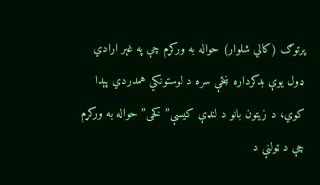پرتوګ (کالي شلوار) حواله به ورکړم چې په غېر ارادي ډول يوې بدکرداره ښځې سره د لوستونکي همدردي پېدا کوي، د زيتون بانو د لنډې کيسې”کخى” حواله به ورکړم چې د ټولنې د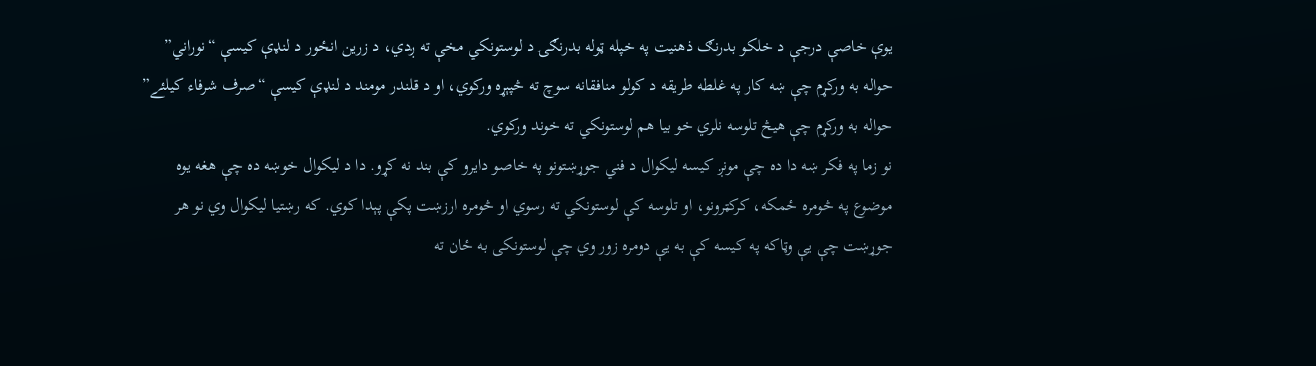يوې خاصې درجې د خلکو بدرنګ ذهنيت په خپله ټوله بدرنګۍ د لوستونکي مخې ته ږدي، د زرين انځور د لنډې کيسې “نوراني” حواله به ورکړم چې ښه کار په غلطه طريقه د کولو منافقانه سوچ ته څپېړه ورکوي، او د قلندر مومند د لنډې کيسې “صرف شرفاء کيلئے” حواله به ورکړم چې هيڅ تلوسه نلري خو بيا هم لوستونکي ته خوند ورکوي.
نو زما په فکر ښه دا ده چې مونږ کيسه ليکوال د فني جوړښتونو په خاصو دايرو کې بند نه کړو. دا د ليکوال خوښه ده چې هغه يوه موضوع په څومره ځمکه، کرکټرونو، او تلوسه کې لوستونکي ته رسوي او څومره ارزښت پکې پېدا کوي. که رښتيا ليکوال وي نو هر جوړښت چې يې وټاکه په کيسه کې به يې دومره زور وي چې لوستونکى به ځان ته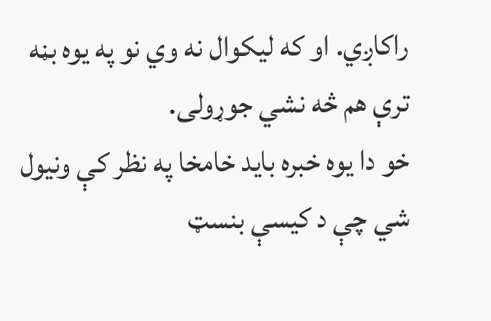راکاږي. او که ليکوال نه وي نو په يوه بڼه ترې هم څه نشي جوړولى.
خو دا يوه خبره بايد خامخا په نظر کې ونيول شي چې د کيسې بنسټ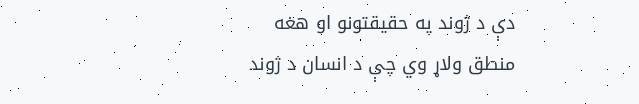دې د ژوند په حقيقتونو او هغه منطق ولاړ وي چې د انسان د ژوند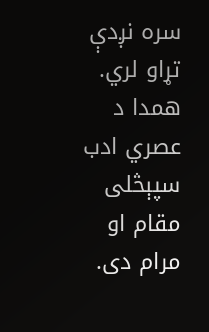سره نږدې تړاو لري. همدا د عصري ادب سپېڅلى مقام او مرام دى.